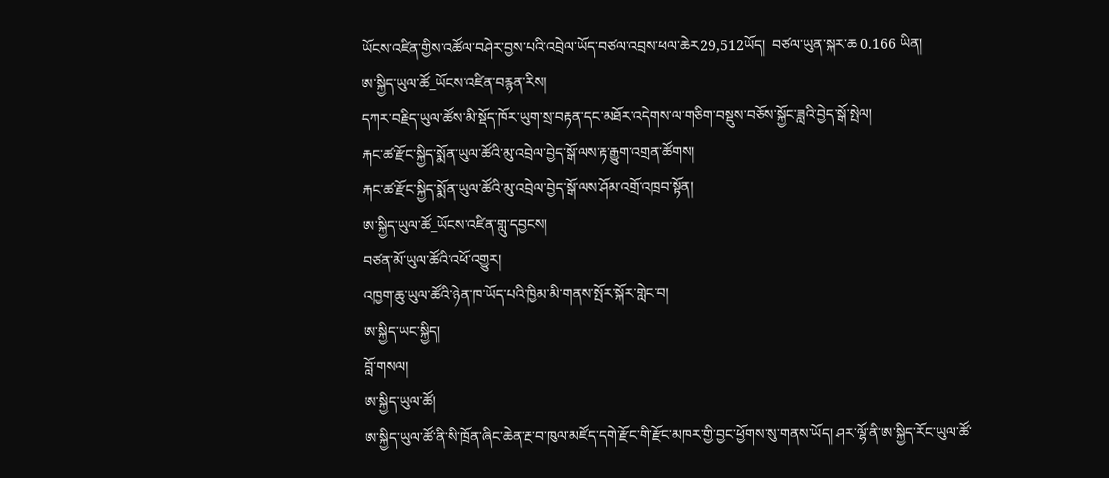ཡོངས་འཛིན་གྱིས་འཚོལ་བཤེར་བྱས་པའི་འབྲེལ་ཡོད་བཙལ་འབྲས་ཕལ་ཆེར29,512ཡོད།  བཙལ་ཡུན་སྐར་ཆ 0.166 ཡིན།
ཨ་སྐྱིད་ཡུལ་ཚོ_ཡོངས་འཛིན་བརྙན་རིས།
དཀར་བརྗིད་ཡུལ་ཚོས་མི་སྡོད་ཁོར་ཡུག་སྲ་བརྟན་དང་མཐོར་འདེགས་ལ་གཅིག་བསྡུས་བཅོས་སྐྱོང་ཟླའི་བྱེད་སྒོ་སྤེལ།
རྐང་ཚ་རྫོང་སྐྱིད་སྨོན་ཡུལ་ཚོའི་མུ་འབྲེལ་བྱེད་སྒོ་ལས་རྟ་རྒྱུག་འགྲན་ཚོགས།
རྐང་ཚ་རྫོང་སྐྱིད་སྨོན་ཡུལ་ཚོའི་མུ་འབྲེལ་བྱེད་སྒོ་ལས་ཤོམ་འགྲོ་འཁྲབ་སྟོན།
ཨ་སྐྱིད་ཡུལ་ཚོ_ཡོངས་འཛིན་གླུ་དབྱངས།
བཙན་མོ་ཡུལ་ཚོའི་འཕོ་འགྱུར།
འཁྱག་ཆུ་ཡུལ་ཚོའི་ཉེན་ཁ་ཡོད་པའི་ཁྱིམ་མི་གནས་སྤོར་སྐོར་གླེང་བ།
ཨ་སྐྱིད་ཡང་སྐྱིད།
བློ་གསལ།
ཨ་སྐྱིད་ཡུལ་ཚོ།
ཨ་སྐྱིད་ཡུལ་ཚོ་ནི་སི་ཁྲོན་ཞིང་ཆེན་རྔ་བ་ཁུལ་མཛོད་དགེ་རྫོང་གི་རྫོང་མཁར་གྱི་བྱང་ཕྱོགས་སུ་གནས་ཡོད། ཤར་ལྷོ་ནི་ཨ་སྐྱིད་རོང་ཡུལ་ཚོ་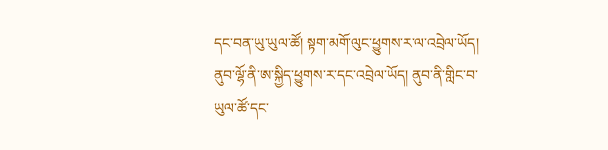དང་བན་ཡུ་ཡུལ་ཚོ། སྟག་མགོ་ལུང་ཕྱུགས་ར་ལ་འབྲེལ་ཡོད། ནུབ་ལྷོ་ནི་ཨ་སྐྱིད་ཕྱུགས་ར་དང་འབྲེལ་ཡོད། ནུབ་ནི་གླིང་བ་ཡུལ་ཚོ་དང་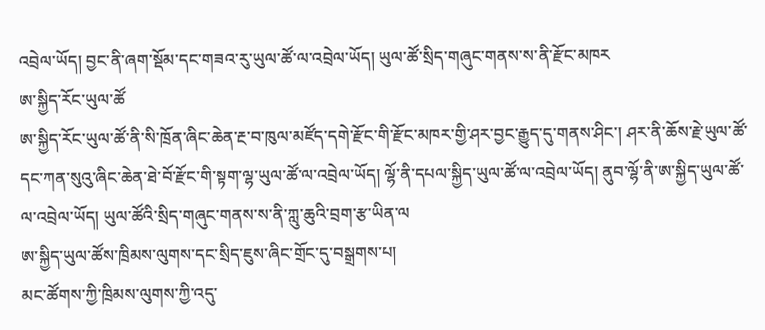འབྲེལ་ཡོད། བྱང་ནི་ཞག་སྡོམ་དང་གཟའ་རུ་ཡུལ་ཚོ་ལ་འབྲེལ་ཡོད། ཡུལ་ཚོ་སྲིད་གཞུང་གནས་ས་ནི་རྫོང་མཁར
ཨ་སྐྱིད་རོང་ཡུལ་ཚོ
ཨ་སྐྱིད་རོང་ཡུལ་ཚོ་ནི་སི་ཁྲོན་ཞིང་ཆེན་རྔ་བ་ཁུལ་མཛོད་དགེ་རྫོང་གི་རྫོང་མཁར་གྱི་ཤར་བྱང་རྒྱུད་དུ་གནས་ཤིང་། ཤར་ནི་ཆོས་རྗེ་ཡུལ་ཚོ་དང་ཀན་སུའུ་ཞིང་ཆེན་ཐེ་བོ་རྫོང་གི་སྟག་ལྷ་ཡུལ་ཚོ་ལ་འབྲེལ་ཡོད། ལྷོ་ནི་དཔལ་སྐྱིད་ཡུལ་ཚོ་ལ་འབྲེལ་ཡོད། ནུབ་ལྷོ་ནི་ཨ་སྐྱིད་ཡུལ་ཚོ་ལ་འབྲེལ་ཡོད། ཡུལ་ཚོའི་སྲིད་གཞུང་གནས་ས་ནི་ཀླུ་ཆུའི་བྲག་རྩ་ཡིན་ལ
ཨ་སྐྱིད་ཡུལ་ཚོས་ཁྲིམས་ལུགས་དང་སྲིད་ཇུས་ཞིང་གྲོང་དུ་བསྒྲགས་པ།
མང་ཚོགས་ཀྱི་ཁྲིམས་ལུགས་ཀྱི་འདུ་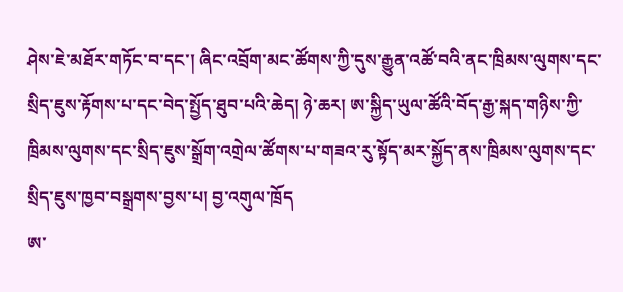ཤེས་ཇེ་མཐོར་གཏོང་བ་དང་། ཞིང་འབྲོག་མང་ཚོགས་ཀྱི་དུས་རྒྱུན་འཚོ་བའི་ནང་ཁྲིམས་ལུགས་དང་སྲིད་ཇུས་རྟོགས་པ་དང་བེད་སྤྱོད་ཐུབ་པའི་ཆེད། ཉེ་ཆར། ཨ་སྐྱིད་ཡུལ་ཚོའི་བོད་རྒྱ་སྐད་གཉིས་ཀྱི་ཁྲིམས་ལུགས་དང་སྲིད་ཇུས་སྒྲོག་འགྲེལ་ཚོགས་པ་གཟའ་རུ་སྟོད་མར་སྐྱོད་ནས་ཁྲིམས་ལུགས་དང་སྲིད་ཇུས་ཁྱབ་བསྒྲགས་བྱས་པ། བྱ་འགུལ་ཁྲོད
ཨ་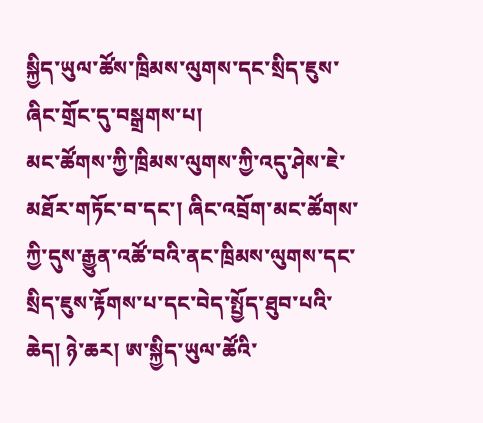སྐྱིད་ཡུལ་ཚོས་ཁྲིམས་ལུགས་དང་སྲིད་ཇུས་ཞིང་གྲོང་དུ་བསྒྲགས་པ།
མང་ཚོགས་ཀྱི་ཁྲིམས་ལུགས་ཀྱི་འདུ་ཤེས་ཇེ་མཐོར་གཏོང་བ་དང་། ཞིང་འབྲོག་མང་ཚོགས་ཀྱི་དུས་རྒྱུན་འཚོ་བའི་ནང་ཁྲིམས་ལུགས་དང་སྲིད་ཇུས་རྟོགས་པ་དང་བེད་སྤྱོད་ཐུབ་པའི་ཆེད། ཉེ་ཆར། ཨ་སྐྱིད་ཡུལ་ཚོའི་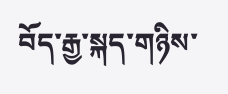བོད་རྒྱ་སྐད་གཉིས་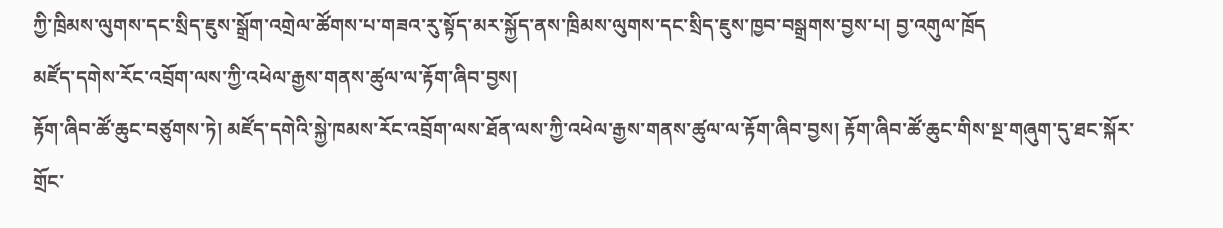ཀྱི་ཁྲིམས་ལུགས་དང་སྲིད་ཇུས་སྒྲོག་འགྲེལ་ཚོགས་པ་གཟའ་རུ་སྟོད་མར་སྐྱོད་ནས་ཁྲིམས་ལུགས་དང་སྲིད་ཇུས་ཁྱབ་བསྒྲགས་བྱས་པ། བྱ་འགུལ་ཁྲོད
མཛོད་དགེས་རོང་འབྲོག་ལས་ཀྱི་འཕེལ་རྒྱས་གནས་ཚུལ་ལ་རྟོག་ཞིབ་བྱས།
རྟོག་ཞིབ་ཚོ་ཆུང་བཙུགས་ཏེ། མཛོད་དགེའི་སྐྱེ་ཁམས་རོང་འབྲོག་ལས་ཐོན་ལས་ཀྱི་འཕེལ་རྒྱས་གནས་ཚུལ་ལ་རྟོག་ཞིབ་བྱས། རྟོག་ཞིབ་ཚོ་ཆུང་གིས་སྔ་གཞུག་དུ་ཐང་སྐོར་གྲོང་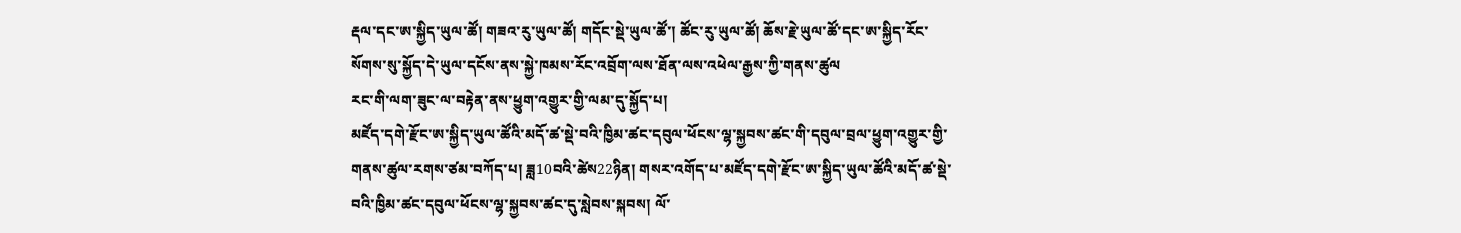རྡལ་དང་ཨ་སྐྱིད་ཡུལ་ཚོ། གཟའ་རུ་ཡུལ་ཚོ། གདོང་སྡེ་ཡུལ་ཚོ་། ཚོང་རུ་ཡུལ་ཚོ། ཆོས་རྗེ་ཡུལ་ཚོ་དང་ཨ་སྐྱིད་རོང་སོགས་སུ་སྐྱོད་དེ་ཡུལ་དངོས་ནས་སྐྱེ་ཁམས་རོང་འབྲོག་ལས་ཐོན་ལས་འཕེལ་རྒྱས་ཀྱི་གནས་ཚུལ
རང་གི་ལག་ཟུང་ལ་བརྟེན་ནས་ཕྱུག་འགྱུར་གྱི་ལམ་དུ་སྐྱོད་པ།
མཛོད་དགེ་རྫོང་ཨ་སྐྱིད་ཡུལ་ཚོའི་མདོ་ཚ་སྡེ་བའི་ཁྱིམ་ཚང་དབུལ་ཕོངས་ལྷ་སྐྱབས་ཚང་གི་དབུལ་བྲལ་ཕྱུག་འགྱུར་གྱི་གནས་ཚུལ་རགས་ཙམ་བཀོད་པ། ཟླ10བའི་ཚེས22ཉིན། གསར་འགོད་པ་མཛོད་དགེ་རྫོང་ཨ་སྐྱིད་ཡུལ་ཚོའི་མདོ་ཚ་སྡེ་བའི་ཁྱིམ་ཚང་དབུལ་ཕོངས་ལྷ་སྐྱབས་ཚང་དུ་སླེབས་སྐབས། ལོ་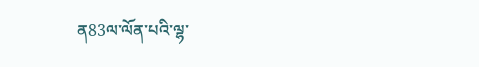ན83ལ་ལོན་པའི་ལྷ་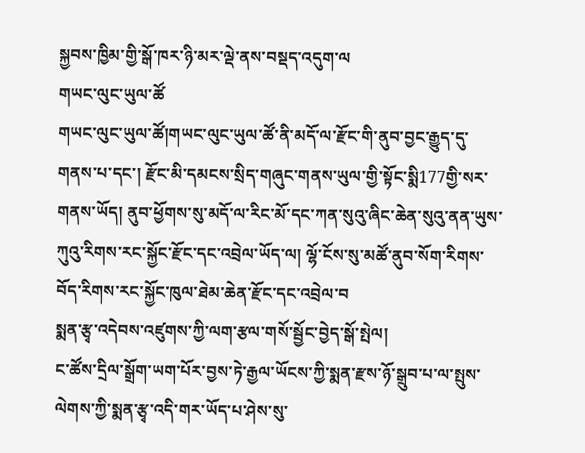སྐྱབས་ཁྱིམ་གྱི་སྒོ་ཁར་ཉི་མར་ལྡེ་ནས་བསྡད་འདུག་ལ
གཡང་ལུང་ཡུལ་ཚོ
གཡང་ལུང་ཡུལ་ཚོ།གཡང་ལུང་ཡུལ་ཚོ་ནི་མདོ་ལ་རྫོང་གི་ནུབ་བྱང་རྒྱུད་དུ་གནས་པ་དང་། རྫོང་མི་དམངས་སྲིད་གཞུང་གནས་ཡུལ་གྱི་སྟོང་སྨི177གྱི་སར་གནས་ཡོད། ནུབ་ཕྱོགས་སུ་མདོ་ལ་རིང་མོ་དང་ཀན་སུའུ་ཞིང་ཆེན་སུའུ་ནན་ཡུས་ཀུའུ་རིགས་རང་སྐྱོང་རྫོང་དང་འབྲེལ་ཡོད་ལ། ལྷོ་ངོས་སུ་མཚོ་ནུབ་སོག་རིགས་བོད་རིགས་རང་སྐྱོང་ཁུལ་ཐེམ་ཆེན་རྫོང་དང་འབྲེལ་བ
སྨན་རྩྭ་འདེབས་འཛུགས་ཀྱི་ལག་རྩལ་གསོ་སྦྱོང་བྱེད་སྒོ་སྤེལ།
ང་ཚོས་དྲིལ་སྒྲོག་ཡག་པོར་བྱས་ཏེ་རྒྱལ་ཡོངས་ཀྱི་སྨན་རྫས་ཉོ་སྒྲུབ་པ་ལ་སྤུས་ལེགས་ཀྱི་སྨན་རྩྭ་འདི་གར་ཡོད་པ་ཤེས་སུ་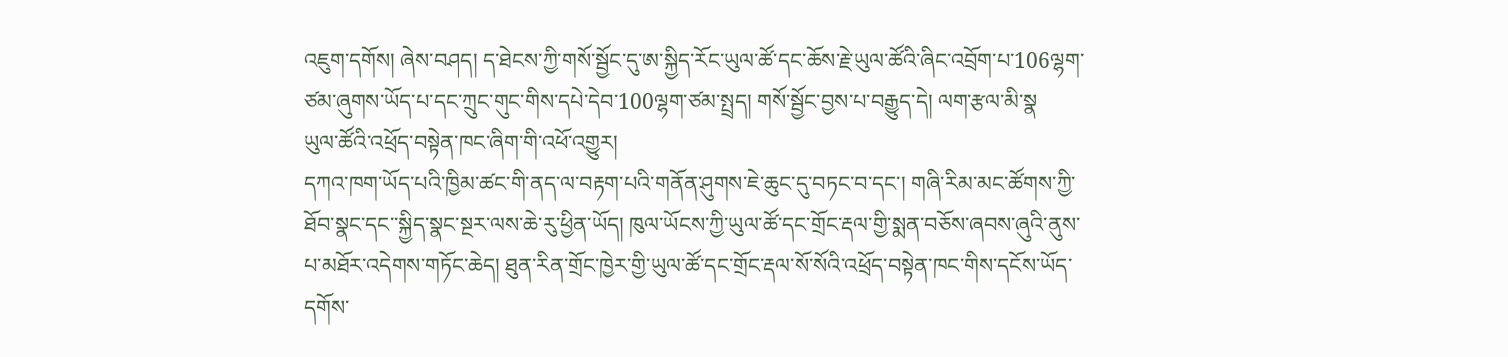འཇུག་དགོས། ཞེས་བཤད། ད་ཐེངས་ཀྱི་གསོ་སྦྱོང་དུ་ཨ་སྐྱིད་རོང་ཡུལ་ཚོ་དང་ཆོས་རྗེ་ཡུལ་ཚོའི་ཞིང་འབྲོག་པ་106ལྷག་ཙམ་ཞུགས་ཡོད་པ་དང་ཀྲུང་གུང་གིས་དཔེ་དེབ་100ལྷག་ཙམ་སྤྲད། གསོ་སྦྱོང་བྱས་པ་བརྒྱུད་དེ། ལག་རྩལ་མི་སྣ
ཡུལ་ཚོའི་འཕྲོད་བསྟེན་ཁང་ཞིག་གི་འཕོ་འགྱུར།
དཀའ་ཁག་ཡོད་པའི་ཁྱིམ་ཚང་གི་ནད་ལ་བརྟག་པའི་གནོན་ཤུགས་ཇེ་ཆུང་དུ་བཏང་བ་དང་། གཞི་རིམ་མང་ཚོགས་ཀྱི་ཐོབ་སྣང་དང་་སྐྱིད་སྣང་སྔར་ལས་ཆེ་རུ་ཕྱིན་ཡོད། ཁུལ་ཡོངས་ཀྱི་ཡུལ་ཚོ་དང་གྲོང་རྡལ་གྱི་སྨན་བཅོས་ཞབས་ཞུའི་ནུས་པ་མཐོར་འདེགས་གཏོང་ཆེད། ཐུན་རིན་གྲོང་ཁྱེར་གྱི་ཡུལ་ཚོ་དང་གྲོང་རྡལ་སོ་སོའི་འཕྲོད་བསྟེན་ཁང་གིས་དངོས་ཡོད་དགོས་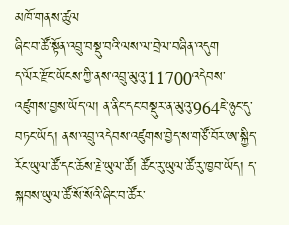མཁོ་གནས་ཚུལ
ཞིང་བ་ཚོ་སྟོན་འབྲུ་བསྡུ་བའི་ལས་ལ་བྲེལ་བཞིན་འདུག
ད་ལོར་རྫོང་ཡོངས་ཀྱི་ནས་འབྲུ་མུའུ་11700འདེབས་འཛུགས་བྱས་ཡོད་ལ། ན་ནིང་དང་བསྡུར་ན་མུའུ་964ཇེ་ཉུང་དུ་བཏང་ཡོད། ནས་འབྲུ་འདེབས་འཛུགས་བྱེད་ས་གཙོ་བོར་ཨ་སྐྱིད་རོང་ཡུལ་ཚོ་དང་ཆོས་རྗེ་ཡུལ་ཚོ། ཚོང་རུ་ཡུལ་ཚོ་རུ་ཁྱབ་ཡོད། ད་སྐབས་ཡུལ་ཚོ་སོ་སོའི་ཞིང་བ་ཚོར་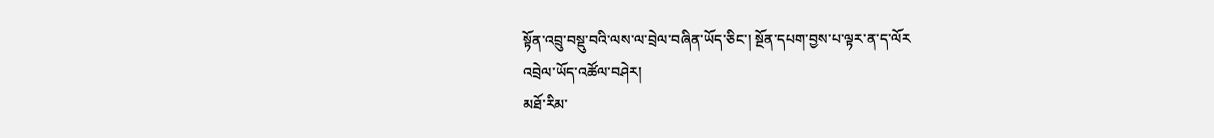སྟོན་འབྲུ་བསྡུ་བའི་ལས་ལ་བྲེལ་བཞིན་ཡོད་ཅིང་། སྔོན་དཔག་བྱས་པ་ལྟར་ན་ད་ལོར
འབྲེལ་ཡོད་འཚོལ་བཤེར།
མཐོ་རིམ་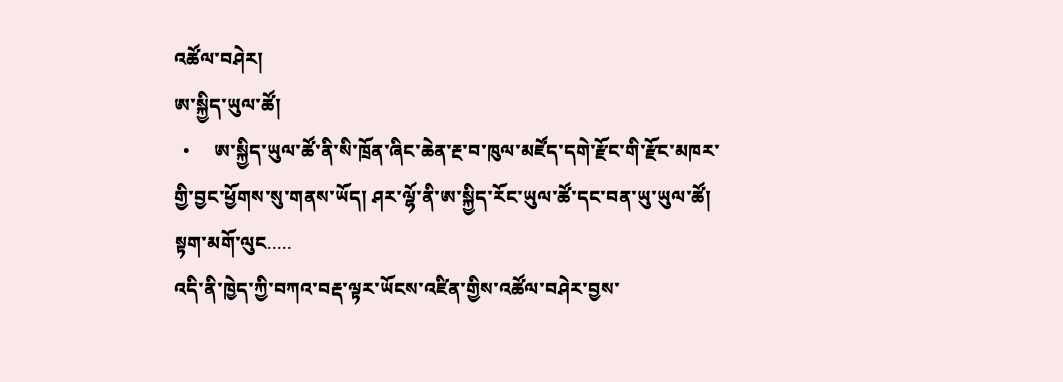འཚོལ་བཤེར།
ཨ་སྐྱིད་ཡུལ་ཚོ།
  •     ཨ་སྐྱིད་ཡུལ་ཚོ་ནི་སི་ཁྲོན་ཞིང་ཆེན་རྔ་བ་ཁུལ་མཛོད་དགེ་རྫོང་གི་རྫོང་མཁར་གྱི་བྱང་ཕྱོགས་སུ་གནས་ཡོད། ཤར་ལྷོ་ནི་ཨ་སྐྱིད་རོང་ཡུལ་ཚོ་དང་བན་ཡུ་ཡུལ་ཚོ། སྟག་མགོ་ལུང.....
འདི་ནི་ཁྱེད་ཀྱི་བཀའ་བརྡ་ལྟར་ཡོངས་འཛིན་གྱིས་འཚོལ་བཤེར་བྱས་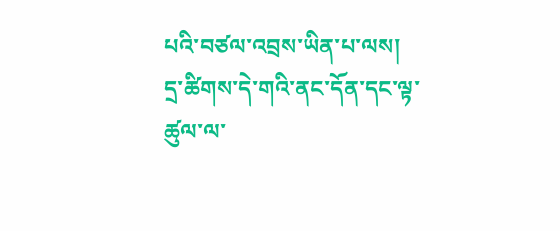པའི་བཙལ་འབྲས་ཡིན་པ་ལས། དྲ་ཚིགས་དེ་གའི་ནང་དོན་དང་ལྟ་ཚུལ་ལ་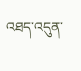འཐད་འདུན་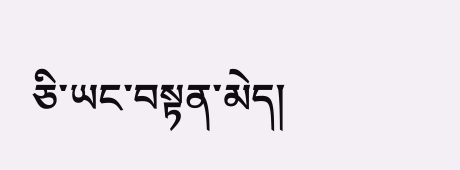ཅི་ཡང་བསྟན་མེད།